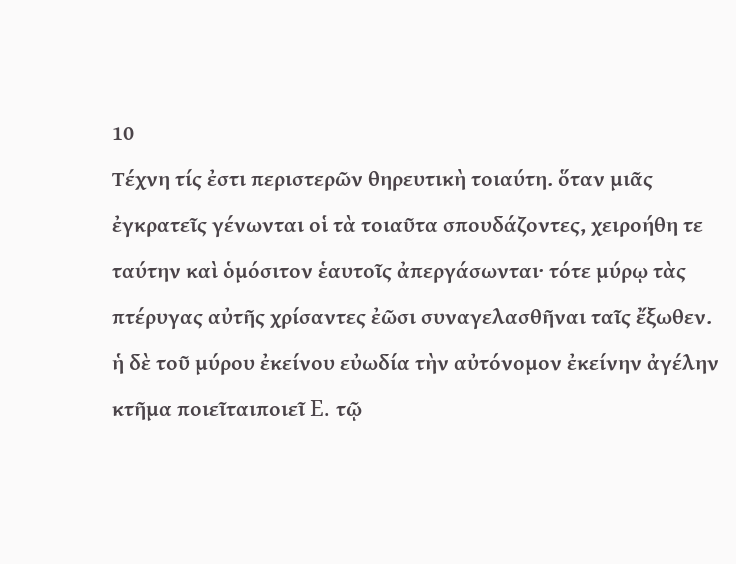10
Τέχνη τίς ἐστι περιστερῶν θηρευτικὴ τοιαύτη. ὅταν μιᾶς ἐγκρατεῖς γένωνται οἱ τὰ τοιαῦτα σπουδάζοντες, χειροήθη τε ταύτην καὶ ὁμόσιτον ἑαυτοῖς ἀπεργάσωνται· τότε μύρῳ τὰς πτέρυγας αὐτῆς χρίσαντες ἐῶσι συναγελασθῆναι ταῖς ἔξωθεν. ἡ δὲ τοῦ μύρου ἐκείνου εὐωδία τὴν αὐτόνομον ἐκείνην ἀγέλην κτῆμα ποιεῖταιποιεῖ E. τῷ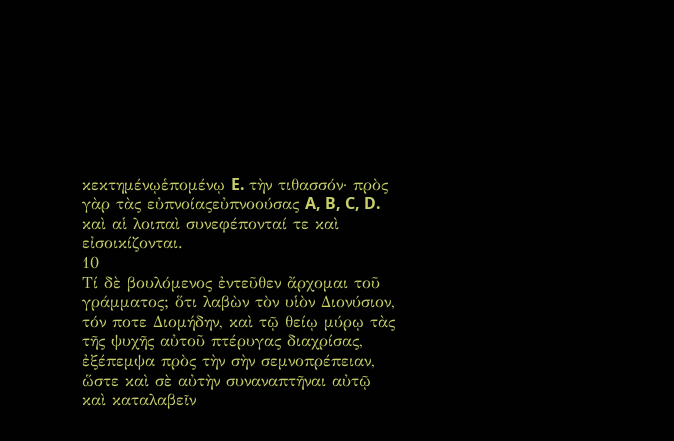κεκτημένῳἑπομένῳ E. τὴν τιθασσόν· πρὸς γὰρ τὰς εὐπνοίαςεὐπνοούσας A, B, C, D. καὶ αἱ λοιπαὶ συνεφέπονταί τε καὶ εἰσοικίζονται.
10
Τί δὲ βουλόμενος ἐντεῦθεν ἄρχομαι τοῦ γράμματος; ὅτι λαβὼν τὸν υἱὸν Διονύσιον, τόν ποτε Διομήδην, καὶ τῷ θείῳ μύρῳ τὰς τῆς ψυχῆς αὐτοῦ πτέρυγας διαχρίσας, ἐξέπεμψα πρὸς τὴν σὴν σεμνοπρέπειαν, ὥστε καὶ σὲ αὐτὴν συναναπτῆναι αὐτῷ καὶ καταλαβεῖν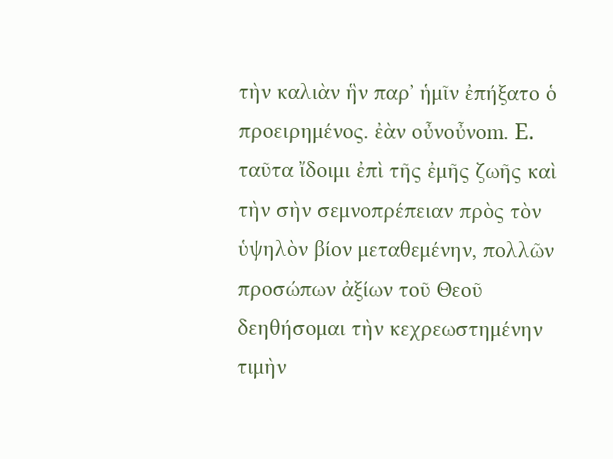τὴν καλιὰν ἣν παρʼ ἡμῖν ἐπήξατο ὁ προειρημένος. ἐὰν οὖνοὖνom. E. ταῦτα ἴδοιμι ἐπὶ τῆς ἐμῆς ζωῆς καὶ τὴν σὴν σεμνοπρέπειαν πρὸς τὸν ὑψηλὸν βίον μεταθεμένην, πολλῶν προσώπων ἀξίων τοῦ Θεοῦ δεηθήσομαι τὴν κεχρεωστημένην τιμὴν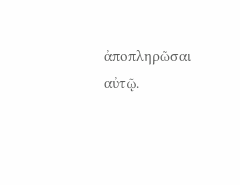ἀποπληρῶσαι αὐτῷ.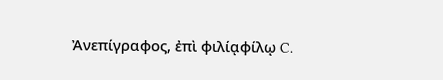Ἀνεπίγραφος, ἐπὶ φιλίᾳφίλῳ C.